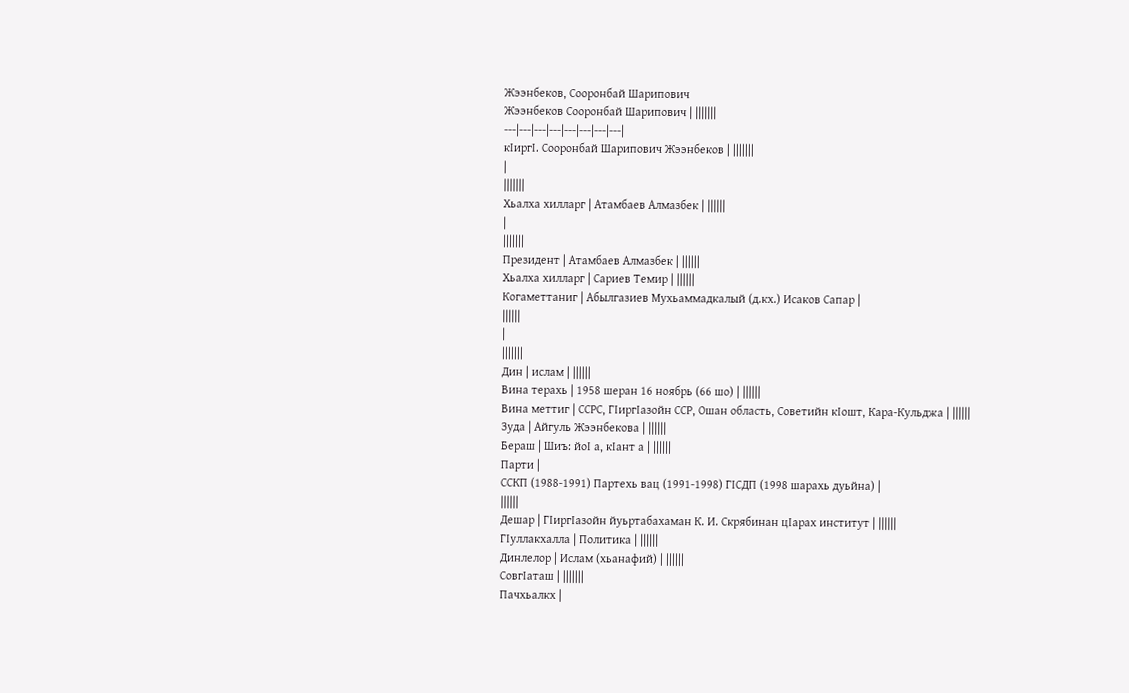Жээнбеков, Сооронбай Шарипович
Жээнбеков Сооронбай Шарипович | |||||||
---|---|---|---|---|---|---|---|
кӀиргӀ. Сооронбай Шарипович Жээнбеков | |||||||
|
|||||||
Хьалха хилларг | Атамбаев Алмазбек | ||||||
|
|||||||
Президент | Атамбаев Алмазбек | ||||||
Хьалха хилларг | Сариев Темир | ||||||
Когаметтаниг | Абылгазиев Мухьаммадкалый (д.кх.) Исаков Сапар |
||||||
|
|||||||
Дин | ислам | ||||||
Вина терахь | 1958 шеран 16 ноябрь (66 шо) | ||||||
Вина меттиг | ССРС, ГӀиргӀазойн ССР, Ошан область, Советийн кӀошт, Кара-Кульджа | ||||||
Зуда | Айгуль Жээнбекова | ||||||
Бераш | Шиъ: йоӀ а, кӀант а | ||||||
Парти |
ССКП (1988-1991) Партехь вац (1991-1998) ГӀСДП (1998 шарахь дуьйна) |
||||||
Дешар | ГӀиргӀазойн йуьртабахаман К. И. Скрябинан цӀарах институт | ||||||
ГӀуллакхалла | Политика | ||||||
Динлелор | Ислам (хьанафий) | ||||||
СовгӀаташ | |||||||
Пачхьалкх |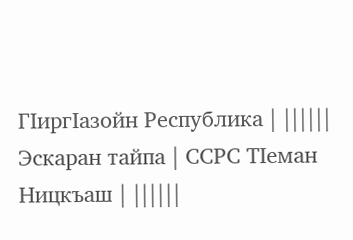ГӀиргӀазойн Республика | ||||||
Эскаран тайпа | ССРС ТӀеман Ницкъаш | ||||||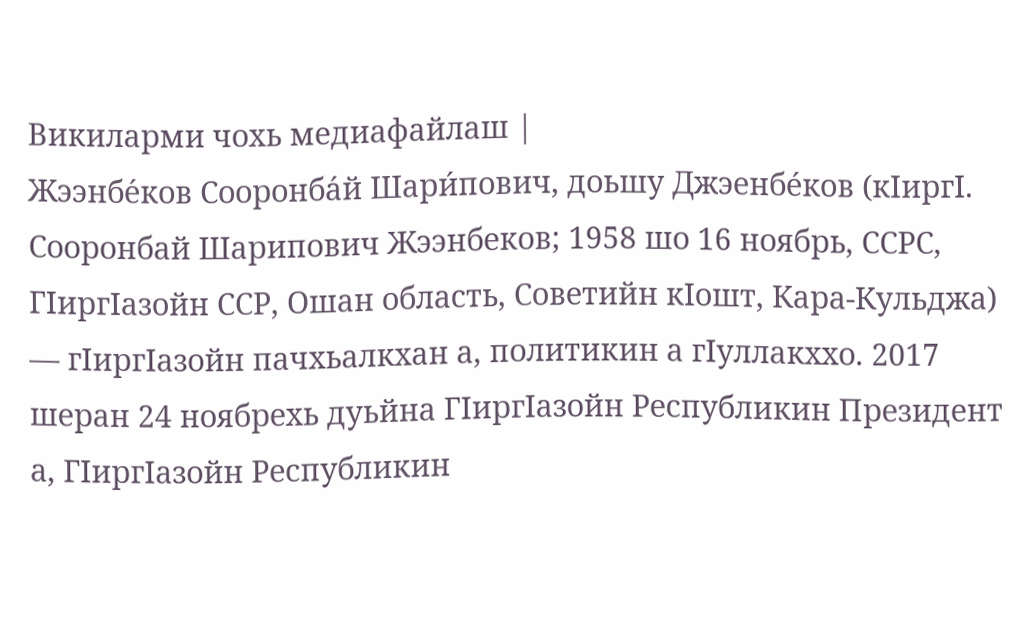Викиларми чохь медиафайлаш |
Жээнбе́ков Сооронба́й Шари́пович, доьшу Джэенбе́ков (кӀиргӀ. Сооронбай Шарипович Жээнбеков; 1958 шо 16 ноябрь, ССРС, ГӀиргӀазойн ССР, Ошан область, Советийн кӀошт, Кара-Кульджа) — гӀиргӀазойн пачхьалкхан а, политикин а гӀуллакххо. 2017 шеран 24 ноябрехь дуьйна ГӀиргӀазойн Республикин Президент а, ГӀиргӀазойн Республикин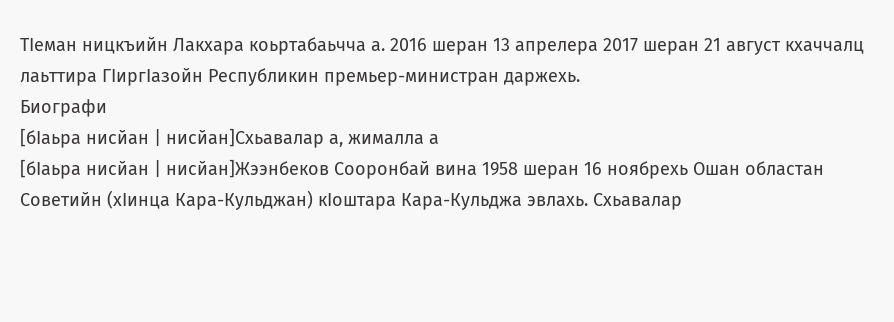ТӀеман ницкъийн Лакхара коьртабаьчча а. 2016 шеран 13 апрелера 2017 шеран 21 август кхаччалц лаьттира ГӀиргӀазойн Республикин премьер-министран даржехь.
Биографи
[бӀаьра нисйан | нисйан]Схьавалар а, жималла а
[бӀаьра нисйан | нисйан]Жээнбеков Сооронбай вина 1958 шеран 16 ноябрехь Ошан областан Советийн (хӀинца Кара-Кульджан) кӀоштара Кара-Кульджа эвлахь. Схьавалар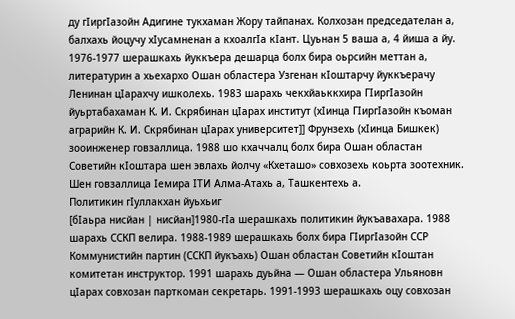ду гӀиргӀазойн Адигине тукхаман Жору тайпанах. Колхозан председателан а, балхахь йоцучу хӀусамненан а кхоалгӀа кӀант. Цуьнан 5 ваша а, 4 йиша а йу.
1976-1977 шерашкахь йуккъера дешарца болх бира оьрсийн меттан а, литературин а хьехархо Ошан областера Узгенан кӀоштарчу йуккъерачу Ленинан цӀарахчу ишколехь. 1983 шарахь чекхйаьккхира ГӀиргӀазойн йуьртабахаман К. И. Скрябинан цӀарах институт (хӀинца ГӀиргӀазойн къоман аграрийн К. И. Скрябинан цӀарах университет]] Фрунзехь (хӀинца Бишкек) зооинженер говзаллица. 1988 шо кхаччалц болх бира Ошан областан Советийн кӀоштара шен эвлахь йолчу «Кхеташо» совхозехь коьрта зоотехник. Шен говзаллица Ӏемира ӀТИ Алма-Атахь а, Ташкентехь а.
Политикин гӀуллакхан йуьхьиг
[бӀаьра нисйан | нисйан]1980-гӀа шерашкахь политикин йукъавахара. 1988 шарахь ССКП велира. 1988-1989 шерашкахь болх бира ГӀиргӀазойн ССР Коммунистийн партин (ССКП йукъахь) Ошан областан Советийн кӀоштан комитетан инструктор. 1991 шарахь дуьйна — Ошан областера Ульяновн цӀарах совхозан парткоман секретарь. 1991-1993 шерашкахь оцу совхозан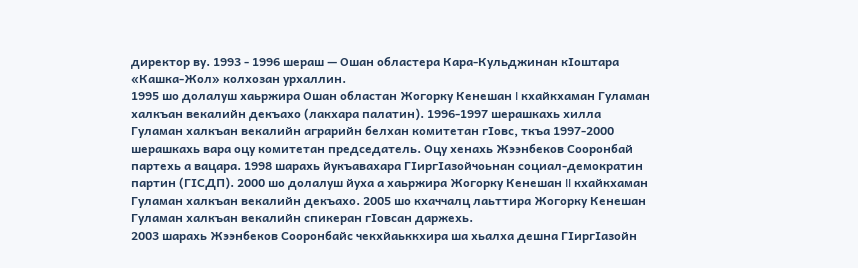директор ву. 1993 - 1996 шераш — Ошан областера Кара-Кульджинан кӀоштара «Кашка-Жол» колхозан урхаллин.
1995 шо долалуш хаьржира Ошан областан Жогорку Кенешан I кхайкхаман Гуламан халкъан векалийн декъахо (лакхара палатин). 1996-1997 шерашкахь хилла Гуламан халкъан векалийн аграрийн белхан комитетан гӀовс, ткъа 1997-2000 шерашкахь вара оцу комитетан председатель. Оцу хенахь Жээнбеков Сооронбай партехь а вацара. 1998 шарахь йукъавахара ГӀиргӀазойчоьнан социал-демократин партин (ГӀСДП). 2000 шо долалуш йуха а хаьржира Жогорку Кенешан II кхайкхаман Гуламан халкъан векалийн декъахо. 2005 шо кхаччалц лаьттира Жогорку Кенешан Гуламан халкъан векалийн спикеран гӀовсан даржехь.
2003 шарахь Жээнбеков Сооронбайс чекхйаьккхира ша хьалха дешна ГӀиргӀазойн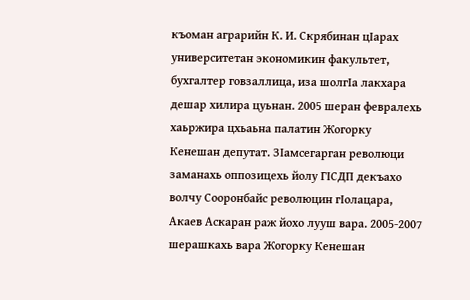къоман аграрийн К. И. Скрябинан цӀарах университетан экономикин факультет, бухгалтер говзаллица, иза шолгӀа лакхара дешар хилира цуьнан. 2005 шеран февралехь хаьржира цхьаьна палатин Жогорку Кенешан депутат. ЗӀамсегарган революци заманахь оппозицехь йолу ГӀСДП декъахо волчу Сооронбайс революцин гӀолацара, Акаев Аскаран раж йохо лууш вара. 2005-2007 шерашкахь вара Жогорку Кенешан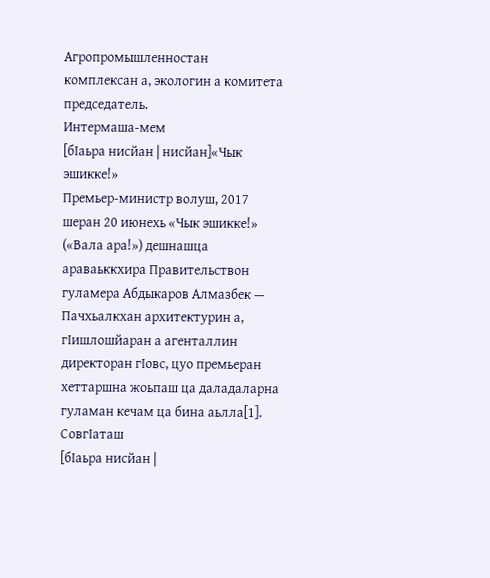Агропромышленностан комплексан а, экологин а комитета председатель.
Интермаша-мем
[бӀаьра нисйан | нисйан]«Чык эшикке!»
Премьер-министр волуш, 2017 шеран 20 июнехь «Чык эшикке!» («Вала ара!») дешнашца араваьккхира Правительствон гуламера Абдыкаров Алмазбек — Пачхьалкхан архитектурин а, гӀишлошйаран а агенталлин директоран гӀовс, цуо премьеран хеттаршна жоьпаш ца даладаларна гуламан кечам ца бина аьлла[1].
СовгӀаташ
[бӀаьра нисйан |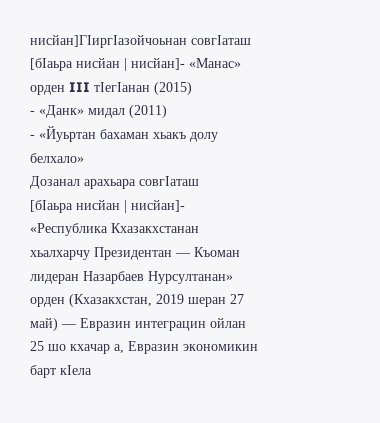нисйан]ГӀиргӀазойчоьнан совгӀаташ
[бӀаьра нисйан | нисйан]- «Манас» орден III тӀегӀанан (2015)
- «Данк» мидал (2011)
- «Йуьртан бахаман хьакъ долу белхало»
Дозанал арахьара совгӀаташ
[бӀаьра нисйан | нисйан]- «Республика Кхазакхстанан хьалхарчу Президентан — Къоман лидеран Назарбаев Нурсултанан» орден (Кхазакхстан, 2019 шеран 27 май) — Евразин интеграцин ойлан 25 шо кхачар а, Евразин экономикин барт кӀела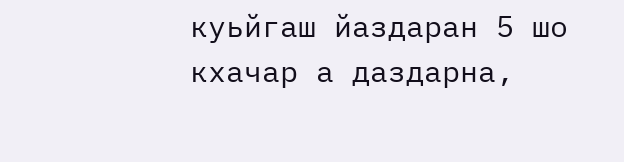куьйгаш йаздаран 5 шо кхачар а даздарна,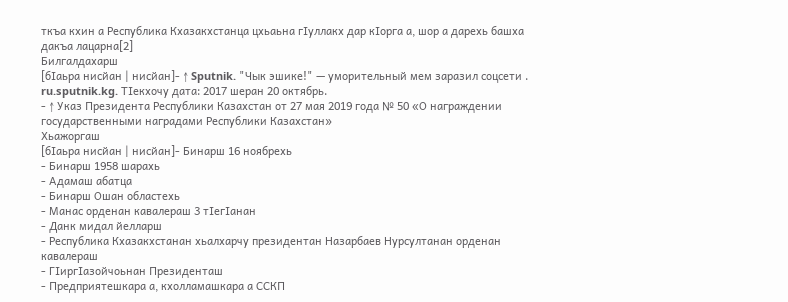ткъа кхин а Республика Кхазакхстанца цхьаьна гӀуллакх дар кӀорга а, шор а дарехь башха дакъа лацарна[2]
Билгалдахарш
[бӀаьра нисйан | нисйан]- ↑ Sputnik. "Чык эшике!" — уморительный мем заразил соцсети . ru.sputnik.kg. ТӀекхочу дата: 2017 шеран 20 октябрь.
- ↑ Указ Президента Республики Казахстан от 27 мая 2019 года № 50 «О награждении государственными наградами Республики Казахстан»
Хьажоргаш
[бӀаьра нисйан | нисйан]- Бинарш 16 ноябрехь
- Бинарш 1958 шарахь
- Адамаш абатца
- Бинарш Ошан областехь
- Манас орденан кавалераш 3 тӀегӀанан
- Данк мидал йелларш
- Республика Кхазакхстанан хьалхарчу президентан Назарбаев Нурсултанан орденан кавалераш
- ГӀиргӀазойчоьнан Президенташ
- Предприятешкара а, кхолламашкара а ССКП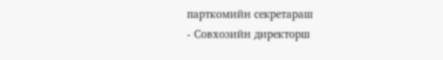парткомийн секретараш
- Совхозийн директорш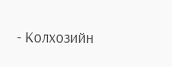- Колхозийн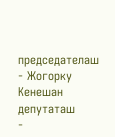председателаш
- Жогорку Кенешан депутаташ
-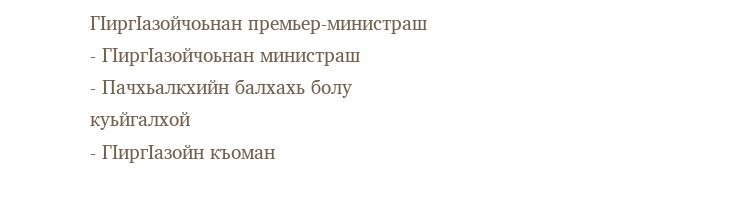ГӀиргӀазойчоьнан премьер-министраш
- ГӀиргӀазойчоьнан министраш
- Пачхьалкхийн балхахь болу куьйгалхой
- ГӀиргӀазойн къоман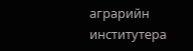аграрийн институтера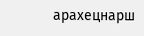арахецнарш